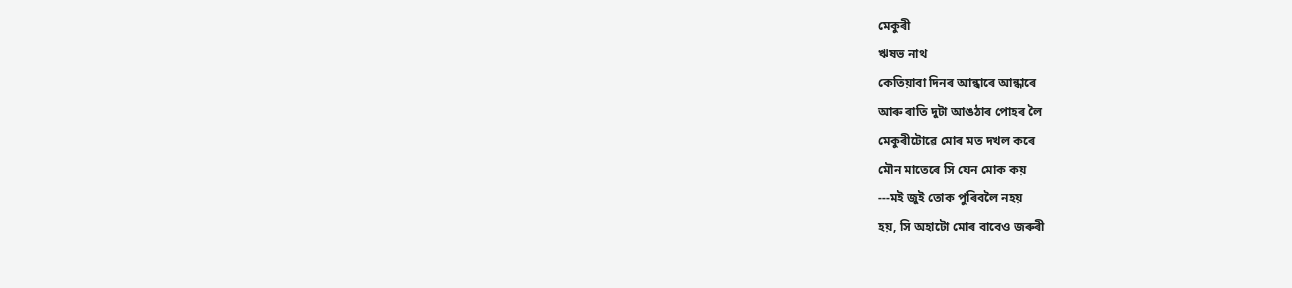মেকুৰী
ঋষভ নাথ
কেতিয়াবা দিনৰ আন্ধাৰে আন্ধাৰে
আৰু ৰাতি দুটা আঙঠাৰ পোহৰ লৈ
মেকুৰীটোৱে মোৰ মত দখল কৰে
মৌন মাতেৰে সি যেন মোক কয়
---মই জুই তোক পুৰিবলৈ নহয়
হয়, সি অহাটো মোৰ বাবেও জৰুৰী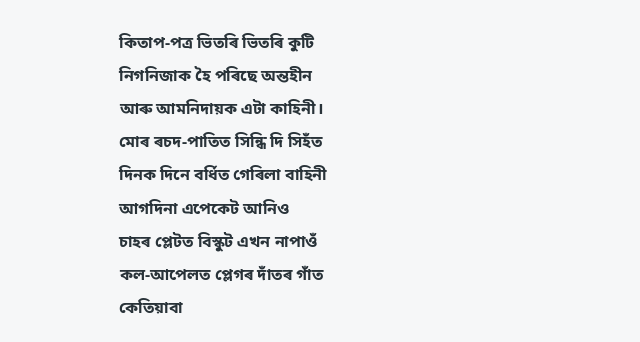কিতাপ-পত্ৰ ভিতৰি ভিতৰি কুটি
নিগনিজাক হৈ পৰিছে অন্তহীন
আৰু আমনিদায়ক এটা কাহিনী।
মোৰ ৰচদ-পাতিত সিন্ধি দি সিহঁত
দিনক দিনে বৰ্ধিত গেৰিলা বাহিনী
আগদিনা এপেকেট আনিও
চাহৰ প্লেটত বিস্কুট এখন নাপাওঁ
কল-আপেলত প্লেগৰ দাঁতৰ গাঁত
কেতিয়াবা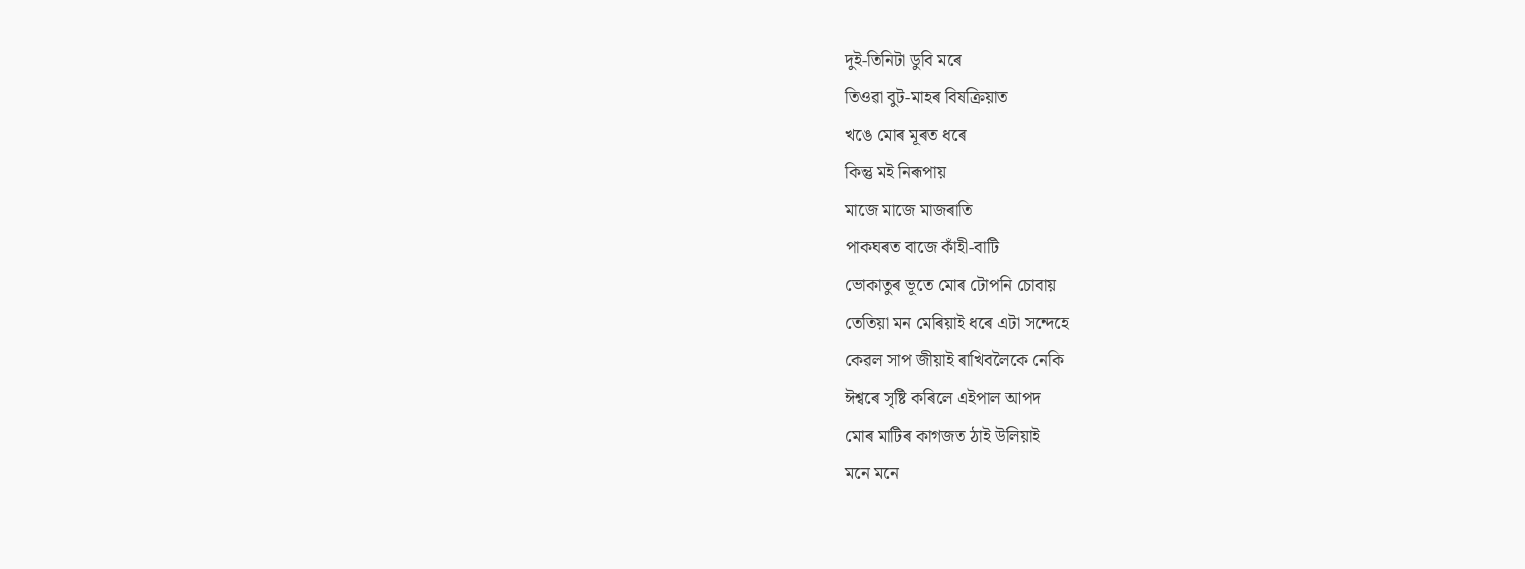দুই-তিনিটা ডুবি মৰে
তিওৱা বুট-মাহৰ বিষক্ৰিয়াত
খঙে মোৰ মূৰত ধৰে
কিন্তু মই নিৰূপায়
মাজে মাজে মাজৰাতি
পাকঘৰত বাজে কাঁহী-বাটি
ভোকাতুৰ ভূতে মোৰ টোপনি চোবায়
তেতিয়া মন মেৰিয়াই ধৰে এটা সন্দেহে
কেৱল সাপ জীয়াই ৰাখিবলৈকে নেকি
ঈশ্বৰে সৃষ্টি কৰিলে এইপাল আপদ
মোৰ মাটিৰ কাগজত ঠাই উলিয়াই
মনে মনে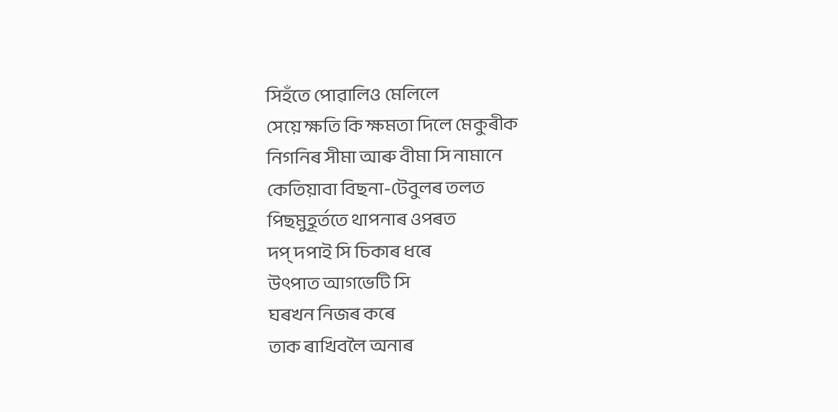সিহঁতে পোৱালিও মেলিলে
সেয়ে ক্ষতি কি ক্ষমতা দিলে মেকুৰীক
নিগনিৰ সীমা আৰু বীমা সি নামানে
কেতিয়াবা বিছনা-টেবুলৰ তলত
পিছমুহূৰ্ততে থাপনাৰ ওপৰত
দপ্ দপাই সি চিকাৰ ধৰে
উৎপাত আগভেটি সি
ঘৰখন নিজৰ কৰে
তাক ৰাখিবলৈ অনাৰ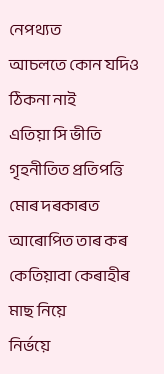নেপথ্যত
আচলতে কোন যদিও ঠিকনা নাই
এতিয়া সি ভীতি গৃহনীতিত প্ৰতিপত্তি
মোৰ দৰকাৰত আৰোপিত তাৰ কৰ
কেতিয়াবা কেৰাহীৰ মাছ নিয়ে
নিৰ্ভয়ে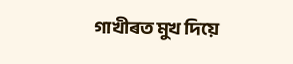গাখীৰত মুখ দিয়ে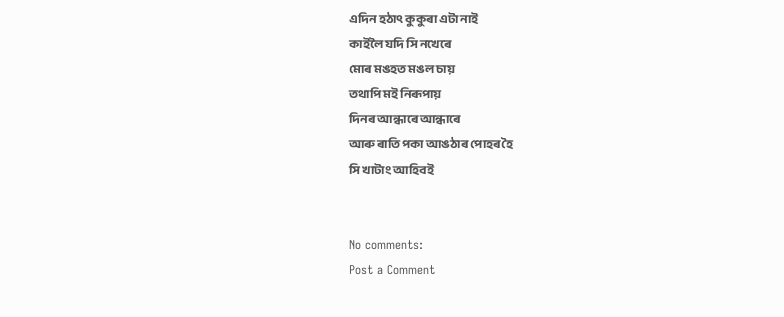এদিন হঠাৎ কুকুৰা এটা নাই
কাইলৈ যদি সি নখেৰে
মোৰ মঙহত মঙল চায়
তথাপি মই নিৰূপায়
দিনৰ আন্ধাৰে আন্ধাৰে
আৰু ৰাতি পকা আঙঠাৰ পোহৰ হৈ
সি খাটাং আহিবই


No comments:
Post a Comment